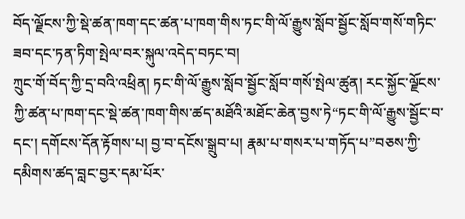བོད་ལྗོངས་ཀྱི་སྡེ་ཚན་ཁག་དང་ཚན་པ་ཁག་གིས་ཏང་གི་ལོ་རྒྱུས་སློབ་སྦྱོང་སློབ་གསོ་གཏིང་ཟབ་དང་ཏན་ཏིག་སྤེལ་བར་སྐུལ་འདེད་བཏང་བ།
ཀྲུང་གོ་བོད་ཀྱི་དྲ་བའི་འཕྲིན། ཏང་གི་ལོ་རྒྱུས་སློབ་སྦྱོང་སློབ་གསོ་སྤེལ་ཚུན། རང་སྐྱོང་ལྗོངས་ཀྱི་ཚན་པ་ཁག་དང་སྡེ་ཚན་ཁག་གིས་ཚད་མཐོའི་མཐོང་ཆེན་བྱས་ཏེ“ཏང་གི་ལོ་རྒྱུས་སྦྱོང་བ་དང་། དགོངས་དོན་རྟོགས་པ། བྱ་བ་དངོས་སྒྲུབ་པ། རྣམ་པ་གསར་པ་གཏོད་པ”བཅས་ཀྱི་དམིགས་ཚད་བླང་བྱར་དམ་པོར་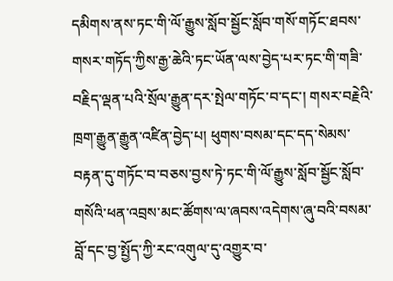དམིགས་ནས་ཏང་གི་ལོ་རྒྱུས་སློབ་སྦྱོང་སློབ་གསོ་གཏོང་ཐབས་གསར་གཏོད་ཀྱིས་རྒྱ་ཆེའི་ཏང་ཡོན་ལས་བྱེད་པར་ཏང་གི་གཟི་བརྗིད་ལྡན་པའི་སྲོལ་རྒྱུན་དར་སྤེལ་གཏོང་བ་དང་། གསར་བརྗེའི་ཁྲག་རྒྱུན་རྒྱུན་འཛིན་བྱེད་པ། ཕུགས་བསམ་དང་དད་སེམས་བརྟན་དུ་གཏོང་བ་བཅས་བྱས་ཏེ་ཏང་གི་ལོ་རྒྱུས་སློབ་སྦྱོང་སློབ་གསོའི་ཕན་འབྲས་མང་ཚོགས་ལ་ཞབས་འདེགས་ཞུ་བའི་བསམ་བློ་དང་བྱ་སྤྱོད་ཀྱི་རང་འགུལ་དུ་འགྱུར་བ་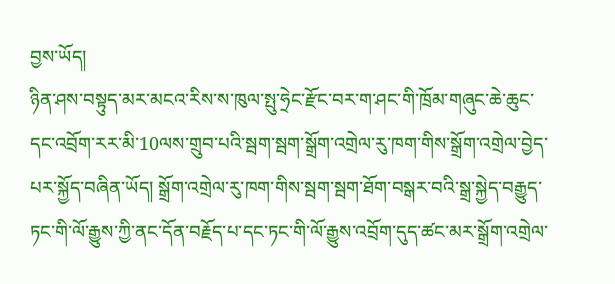བྱས་ཡོད།
ཉིན་ཤས་བསྟུད་མར་མངའ་རིས་ས་ཁུལ་སྤུ་ཧྲེང་རྫོང་བར་ག་ཤང་གི་ཁྲོམ་གཞུང་ཆེ་ཆུང་དང་འབྲོག་རར་མི་10ལས་གྲུབ་པའི་སྦག་སྦག་སྒྲོག་འགྲེལ་རུ་ཁག་གིས་སྒྲོག་འགྲེལ་བྱེད་པར་སྐྱོད་བཞིན་ཡོད། སྒྲོག་འགྲེལ་རུ་ཁག་གིས་སྦག་སྦག་ཐོག་བསྒར་བའི་སྒྲ་སྐྱེད་བརྒྱུད་ཏང་གི་ལོ་རྒྱུས་ཀྱི་ནང་དོན་བརྗོད་པ་དང་ཏང་གི་ལོ་རྒྱུས་འབྲོག་དུད་ཚང་མར་སྒྲོག་འགྲེལ་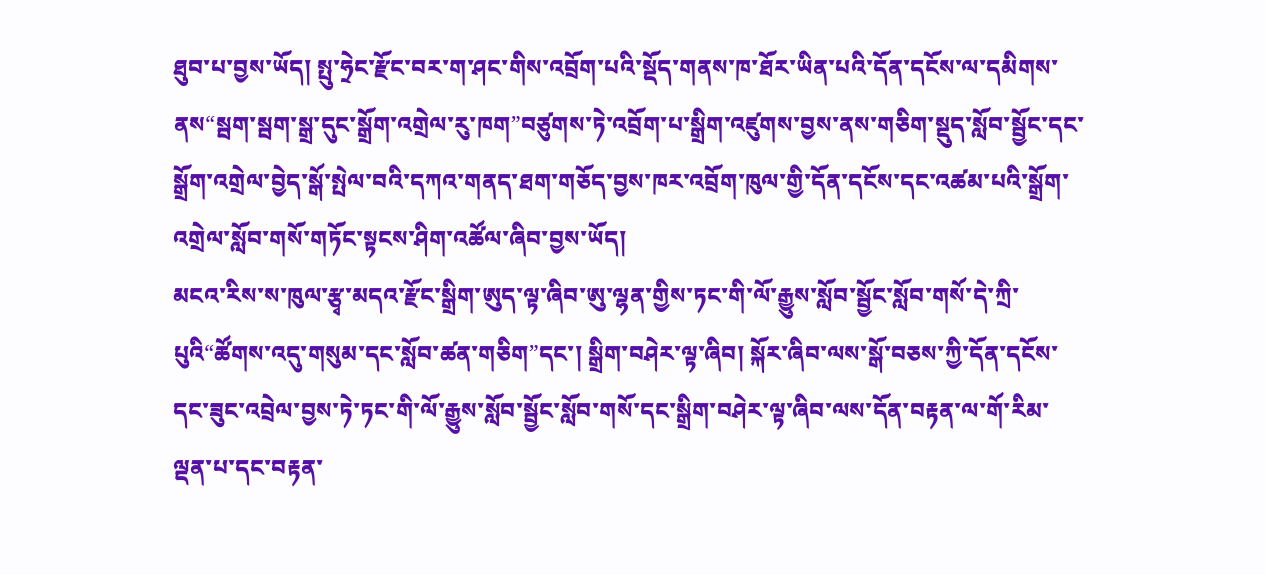ཐུབ་པ་བྱས་ཡོད། སྤུ་ཧྲེང་རྫོང་བར་ག་ཤང་གིས་འབྲོག་པའི་སྡོད་གནས་ཁ་ཐོར་ཡིན་པའི་དོན་དངོས་ལ་དམིགས་ནས“སྦག་སྦག་སྒྲ་དུང་སྒྲོག་འགྲེལ་རུ་ཁག”བཙུགས་ཏེ་འབྲོག་པ་སྒྲིག་འཛུགས་བྱས་ནས་གཅིག་སྡུད་སློབ་སྦྱོང་དང་སྒྲོག་འགྲེལ་བྱེད་སྒོ་སྤེལ་བའི་དཀའ་གནད་ཐག་གཅོད་བྱས་ཁར་འབྲོག་ཁུལ་གྱི་དོན་དངོས་དང་འཚམ་པའི་སྒྲོག་འགྲེལ་སློབ་གསོ་གཏོང་སྟངས་ཤིག་འཚོལ་ཞིབ་བྱས་ཡོད།
མངའ་རིས་ས་ཁུལ་རྩྭ་མདའ་རྫོང་སྒྲིག་ཨུད་ལྟ་ཞིབ་ཨུ་ལྷན་གྱིས་ཏང་གི་ལོ་རྒྱུས་སློབ་སྦྱོང་སློབ་གསོ་དེ་ཀྲི་པུའི“ཚོགས་འདུ་གསུམ་དང་སློབ་ཚན་གཅིག”དང་། སྒྲིག་བཤེར་ལྟ་ཞིབ། སྐོར་ཞིབ་ལས་སྒོ་བཅས་ཀྱི་དོན་དངོས་དང་ཟུང་འབྲེལ་བྱས་ཏེ་ཏང་གི་ལོ་རྒྱུས་སློབ་སྦྱོང་སློབ་གསོ་དང་སྒྲིག་བཤེར་ལྟ་ཞིབ་ལས་དོན་བརྟན་ལ་གོ་རིམ་ལྡན་པ་དང་བརྟན་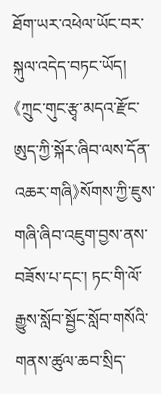ཐོག་ཡར་འཕེལ་ཡོང་བར་སྐུལ་འདེད་བཏང་ཡོད། 《ཀྲུང་གུང་རྩྭ་མདའ་རྫོང་ཨུད་ཀྱི་སྐོར་ཞིབ་ལས་དོན་འཆར་གཞི》སོགས་ཀྱི་ཇུས་གཞི་ཞིབ་འཇུག་བྱས་ནས་བཟོས་པ་དང་། ཏང་གི་ལོ་རྒྱུས་སློབ་སྦྱོང་སློབ་གསོའི་གནས་ཚུལ་ཆབ་སྲིད་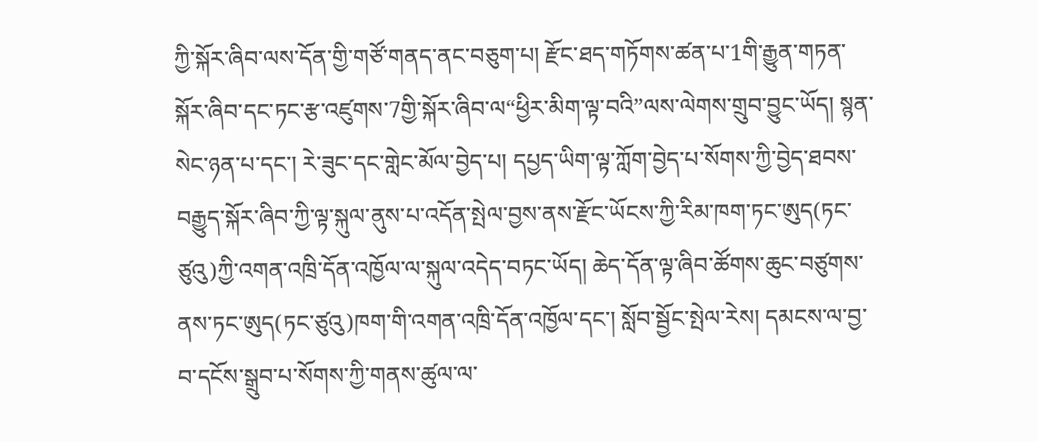ཀྱི་སྐོར་ཞིབ་ལས་དོན་གྱི་གཙོ་གནད་ནང་བཅུག་པ། རྫོང་ཐད་གཏོགས་ཚན་པ་1གི་རྒྱུན་གཏན་སྐོར་ཞིབ་དང་ཏང་རྩ་འཛུགས་7གྱི་སྐོར་ཞིབ་ལ“ཕྱིར་མིག་ལྟ་བའི”ལས་ལེགས་གྲུབ་བྱུང་ཡོད། སྙན་སེང་ཉན་པ་དང་། རེ་ཟུང་དང་གླེང་མོལ་བྱེད་པ། དཔྱད་ཡིག་ལྟ་ཀློག་བྱེད་པ་སོགས་ཀྱི་བྱེད་ཐབས་བརྒྱུད་སྐོར་ཞིབ་ཀྱི་ལྟ་སྐུལ་ནུས་པ་འདོན་སྤེལ་བྱས་ནས་རྫོང་ཡོངས་ཀྱི་རིམ་ཁག་ཏང་ཨུད(ཏང་ཙུའུ)ཀྱི་འགན་འཁྲི་དོན་འཁྱོལ་ལ་སྐུལ་འདེད་བཏང་ཡོད། ཆེད་དོན་ལྟ་ཞིབ་ཚོགས་ཆུང་བཙུགས་ནས་ཏང་ཨུད(ཏང་ཙུའུ)ཁག་གི་འགན་འཁྲི་དོན་འཁྱོལ་དང་། སློབ་སྦྱོང་སྤེལ་རེས། དམངས་ལ་བྱ་བ་དངོས་སྒྲུབ་པ་སོགས་ཀྱི་གནས་ཚུལ་ལ་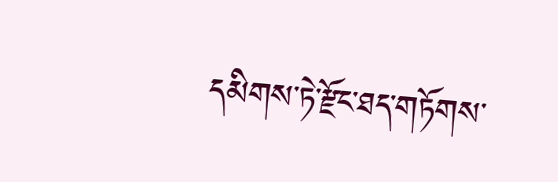དམིགས་ཏེ་རྫོང་ཐད་གཏོགས་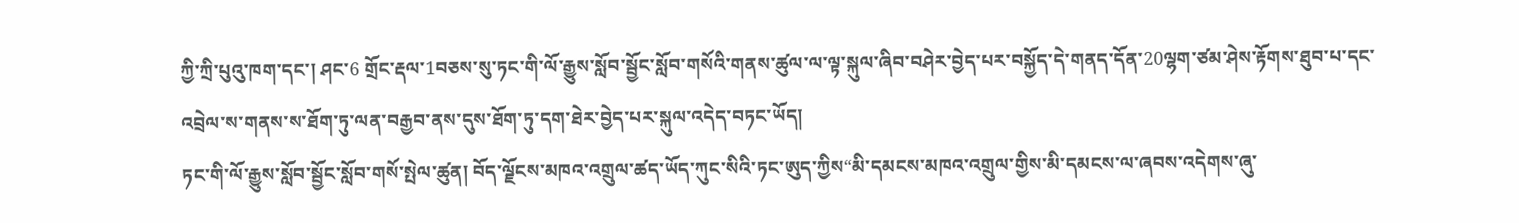ཀྱི་ཀྲི་པུའུ་ཁག་དང་། ཤང་6 གྲོང་རྡལ་1བཅས་སུ་ཏང་གི་ལོ་རྒྱུས་སློབ་སྦྱོང་སློབ་གསོའི་གནས་ཚུལ་ལ་ལྟ་སྐུལ་ཞིབ་བཤེར་བྱེད་པར་བསྐྱོད་དེ་གནད་དོན་20ལྷག་ཙམ་ཤེས་རྟོགས་ཐུབ་པ་དང་འབྲེལ་ས་གནས་ས་ཐོག་ཏུ་ལན་བརྒྱབ་ནས་དུས་ཐོག་ཏུ་དག་ཐེར་བྱེད་པར་སྐུལ་འདེད་བཏང་ཡོད།
ཏང་གི་ལོ་རྒྱུས་སློབ་སྦྱོང་སློབ་གསོ་སྤེལ་ཚུན། བོད་ལྗོངས་མཁའ་འགྲུལ་ཚད་ཡོད་ཀུང་སིའི་ཏང་ཨུད་ཀྱིས“མི་དམངས་མཁའ་འགྲུལ་གྱིས་མི་དམངས་ལ་ཞབས་འདེགས་ཞུ་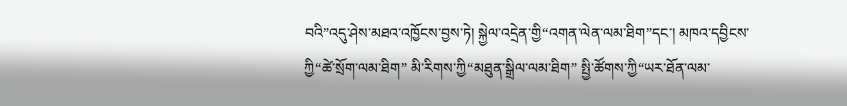བའི”འདུ་ཤེས་མཐའ་འཁྱོངས་བྱས་ཏེ། སྐྱེལ་འདྲེན་གྱི“འགན་ལེན་ལམ་ཐིག”དང་། མཁའ་དབྱིངས་ཀྱི“ཚེ་སྲོག་ལམ་ཐིག” མི་རིགས་ཀྱི“མཐུན་སྒྲིལ་ལམ་ཐིག” སྤྱི་ཚོགས་ཀྱི“ཡར་ཐོན་ལམ་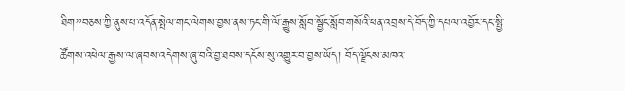ཐིག”བཅས་ཀྱི་ནུས་པ་འདོན་སྤེལ་གང་ལེགས་བྱས་ནས་ཏང་གི་ལོ་རྒྱུས་སློབ་སྦྱོང་སློབ་གསོའི་ཕན་འབྲས་དེ་བོད་ཀྱི་དཔལ་འབྱོར་དང་སྤྱི་ཚོགས་འཕེལ་རྒྱས་ལ་ཞབས་འདེགས་ཞུ་བའི་བྱ་ཐབས་དངོས་སུ་འགྱུར་བ་བྱས་ཡོད། བོད་ལྗོངས་མཁའ་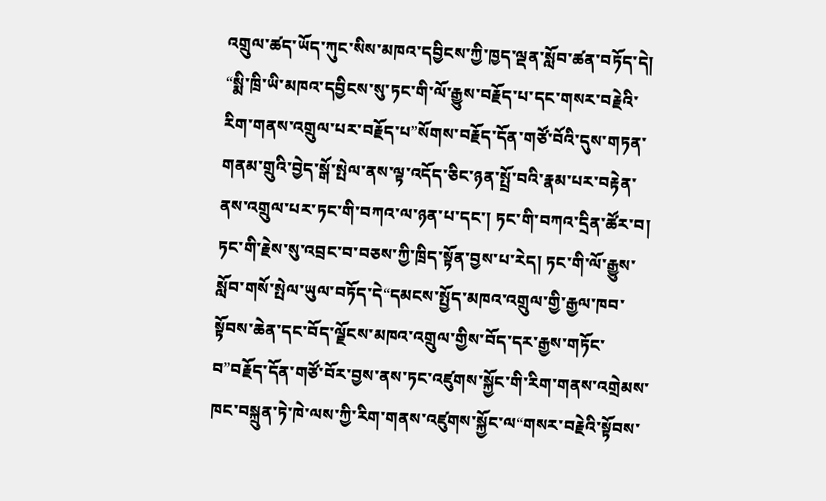འགྲུལ་ཚད་ཡོད་ཀུང་སིས་མཁའ་དབྱིངས་ཀྱི་ཁྱད་ལྡན་སློབ་ཚན་བཏོད་དེ། “སྨི་ཁྲི་ཡི་མཁའ་དབྱིངས་སུ་ཏང་གི་ལོ་རྒྱུས་བརྗོད་པ་དང་གསར་བརྗེའི་རིག་གནས་འགྲུལ་པར་བརྗོད་པ”སོགས་བརྗོད་དོན་གཙོ་བོའི་དུས་གཏན་གནམ་གྲུའི་བྱེད་སྒོ་སྤེལ་ནས་ལྟ་འདོད་ཅིང་ཉན་སྤྲོ་བའི་རྣམ་པར་བརྟེན་ནས་འགྲུལ་པར་ཏང་གི་བཀའ་ལ་ཉན་པ་དང་། ཏང་གི་བཀའ་དྲིན་ཚོར་བ། ཏང་གི་རྗེས་སུ་འབྲང་བ་བཅས་ཀྱི་ཁྲིད་སྟོན་བྱས་པ་རེད། ཏང་གི་ལོ་རྒྱུས་སློབ་གསོ་སྤེལ་ཡུལ་བཏོད་དེ“དམངས་སྤྱོད་མཁའ་འགྲུལ་གྱི་རྒྱལ་ཁབ་སྟོབས་ཆེན་དང་བོད་ལྗོངས་མཁའ་འགྲུལ་གྱིས་བོད་དར་རྒྱས་གཏོང་བ”བརྗོད་དོན་གཙོ་བོར་བྱས་ནས་ཏང་འཛུགས་སྐྱོང་གི་རིག་གནས་འགྲེམས་ཁང་བསྐྲུན་ཏེ་ཁེ་ལས་ཀྱི་རིག་གནས་འཛུགས་སྐྱོང་ལ“གསར་བརྗེའི་སྟོབས་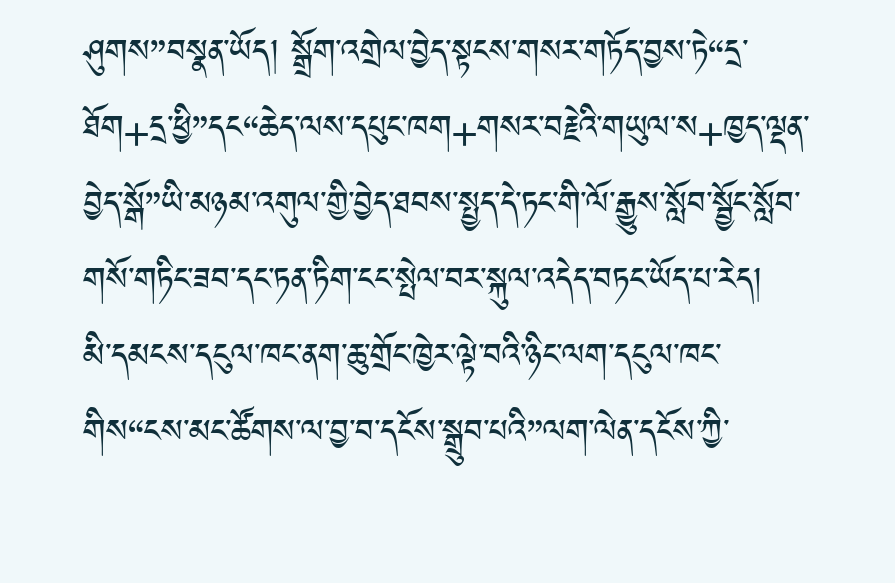ཤུགས”བསྣན་ཡོད། སྒྲོག་འགྲེལ་བྱེད་སྟངས་གསར་གཏོད་བྱས་ཏེ“དྲ་ཐོག+དྲ་ཕྱི”དང“ཆེད་ལས་དཔུང་ཁག+གསར་བརྗེའི་གཡུལ་ས+ཁྱད་ལྡན་བྱེད་སྒོ”ཡི་མཉམ་འགུལ་གྱི་བྱེད་ཐབས་སྤྱད་དེ་ཏང་གི་ལོ་རྒྱུས་སློབ་སྦྱོང་སློབ་གསོ་གཏིང་ཟབ་དང་ཏན་ཏིག་ངང་སྤེལ་བར་སྐུལ་འདེད་བཏང་ཡོད་པ་རེད།
མི་དམངས་དངུལ་ཁང་ནག་ཆུ་གྲོང་ཁྱེར་ལྟེ་བའི་ཉིང་ལག་དངུལ་ཁང་གིས“ངས་མང་ཚོགས་ལ་བྱ་བ་དངོས་སྒྲུབ་པའི”ལག་ལེན་དངོས་ཀྱི་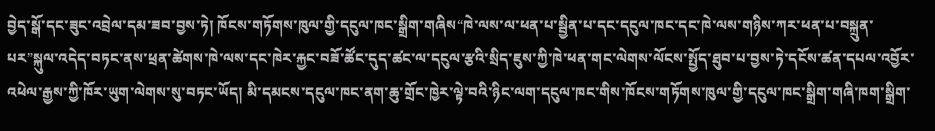བྱེད་སྒོ་དང་ཟུང་འབྲེལ་དམ་ཟབ་བྱས་ཏེ། ཁོངས་གཏོགས་ཁུལ་གྱི་དངུལ་ཁང་སྒྲིག་གཞིས“ཁེ་ལས་ལ་ཕན་པ་སྦྱིན་པ་དང་དངུལ་ཁང་དང་ཁེ་ལས་གཉིས་ཀར་ཕན་པ་བསྐྲུན་པར”སྐུལ་འདེད་བཏང་ནས་ཕྲན་ཚེགས་ཁེ་ལས་དང་ཁེར་རྐྱང་བཟོ་ཚོང་དུད་ཚང་ལ་དངུལ་རྩའི་སྲིད་ཇུས་ཀྱི་ཁེ་ཕན་གང་ལེགས་ལོངས་སྤྱོད་ཐུབ་པ་བྱས་ཏེ་དངོས་ཚན་དཔལ་འབྱོར་འཕེལ་རྒྱས་ཀྱི་ཁོར་ཡུག་ལེགས་སུ་བཏང་ཡོད། མི་དམངས་དངུལ་ཁང་ནག་ཆུ་གྲོང་ཁྱེར་ལྟེ་བའི་ཉིང་ལག་དངུལ་ཁང་གིས་ཁོངས་གཏོགས་ཁུལ་གྱི་དངུལ་ཁང་སྒྲིག་གཞི་ཁག་སྒྲིག་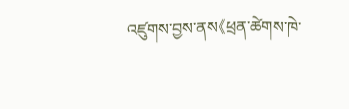འཛུགས་བྱས་ནས《ཕྲན་ཚེགས་ཁེ་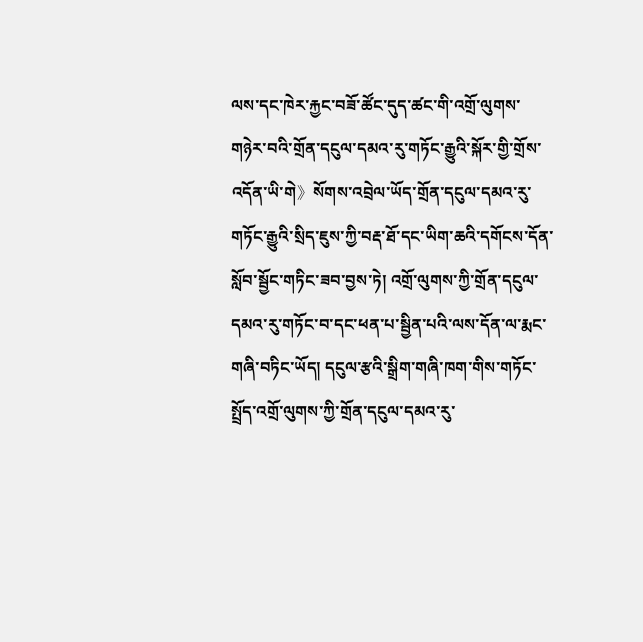ལས་དང་ཁེར་རྐྱང་བཟོ་ཚོང་དུད་ཚང་གི་འགྲོ་ལུགས་གཉེར་བའི་གྲོན་དངུལ་དམའ་རུ་གཏོང་རྒྱུའི་སྐོར་གྱི་གྲོས་འདོན་ཡི་གེ》སོགས་འབྲེལ་ཡོད་གྲོན་དངུལ་དམའ་རུ་གཏོང་རྒྱུའི་སྲིད་ཇུས་ཀྱི་བརྡ་ཐོ་དང་ཡིག་ཆའི་དགོངས་དོན་སློབ་སྦྱོང་གཏིང་ཟབ་བྱས་ཏེ། འགྲོ་ལུགས་ཀྱི་གྲོན་དངུལ་དམའ་རུ་གཏོང་བ་དང་ཕན་པ་སྦྱིན་པའི་ལས་དོན་ལ་རྨང་གཞི་བཏིང་ཡོད། དངུལ་རྩའི་སྒྲིག་གཞི་ཁག་གིས་གཏོང་སྤྲོད་འགྲོ་ལུགས་ཀྱི་གྲོན་དངུལ་དམའ་རུ་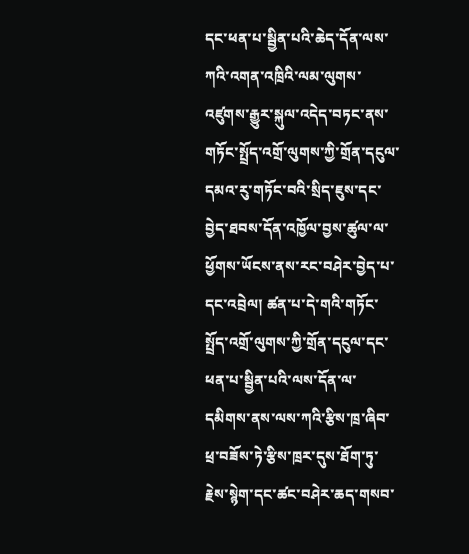དང་ཕན་པ་སྦྱིན་པའི་ཆེད་དོན་ལས་ཀའི་འགན་འཁྲིའི་ལམ་ལུགས་འཛུགས་རྒྱུར་སྐུལ་འདེད་བཏང་ནས་གཏོང་སྤྲོད་འགྲོ་ལུགས་ཀྱི་གྲོན་དངུལ་དམའ་རུ་གཏོང་བའི་སྲིད་ཇུས་དང་བྱེད་ཐབས་དོན་འཁྱོལ་བྱས་ཚུལ་ལ་ཕྱོགས་ཡོངས་ནས་རང་བཤེར་བྱེད་པ་དང་འབྲེལ། ཚན་པ་དེ་གའི་གཏོང་སྤྲོད་འགྲོ་ལུགས་ཀྱི་གྲོན་དངུལ་དང་ཕན་པ་སྦྱིན་པའི་ལས་དོན་ལ་དམིགས་ནས་ལས་ཀའི་རྩིས་ཁྲ་ཞིབ་ཕྲ་བཟོས་ཏེ་རྩིས་ཁྲར་དུས་ཐོག་ཏུ་རྗེས་སྙེག་དང་ཚང་བཤེར་ཆད་གསབ་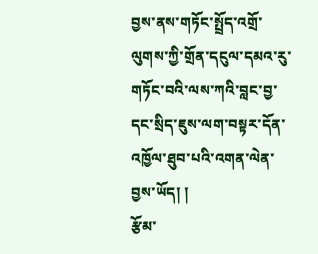བྱས་ནས་གཏོང་སྤྲོད་འགྲོ་ལུགས་ཀྱི་གྲོན་དངུལ་དམའ་རུ་གཏོང་བའི་ལས་ཀའི་བླང་བྱ་དང་སྲིད་ཇུས་ལག་བསྟར་དོན་འཁྱོལ་ཐུབ་པའི་འགན་ལེན་བྱས་ཡོད། །
རྩོམ་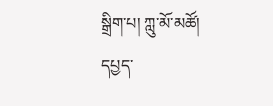སྒྲིག་པ། ཀླུ་མོ་མཚོ།
དཔྱད་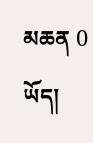མཆན 0 ཡོད།